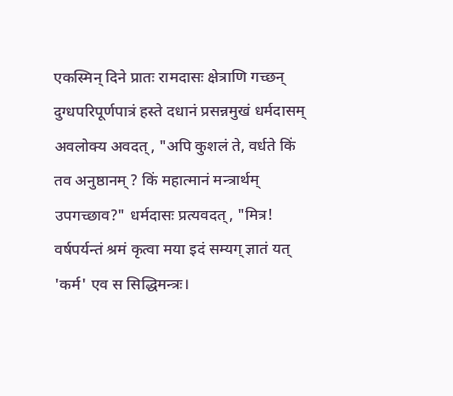एकस्मिन् दिने प्रातः रामदासः क्षेत्राणि गच्छन् दुग्धपरिपूर्णपात्रं हस्ते दधानं प्रसन्नमुखं धर्मदासम् अवलोक्य अवदत्, "अपि कुशलं ते, वर्धते किं तव अनुष्ठानम् ? किं महात्मानं मन्त्रार्थम् उपगच्छाव?" धर्मदासः प्रत्यवदत्, "मित्र! वर्षपर्यन्तं श्रमं कृत्वा मया इदं सम्यग् ज्ञातं यत् 'कर्म' एव स सिद्धिमन्त्रः।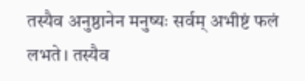तस्यैव अनुष्ठानेन मनुष्यः सर्वम् अभीष्टं फलं लभते। तस्यैव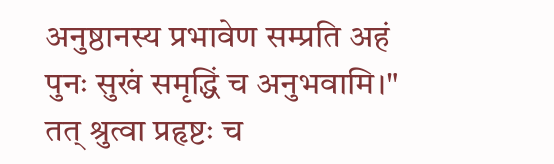अनुष्ठानस्य प्रभावेण सम्प्रति अहं पुनः सुखं समृद्धिं च अनुभवामि।" तत् श्रुत्वा प्रहृष्टः च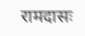रामदासः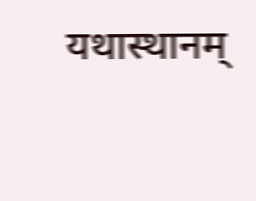यथास्थानम्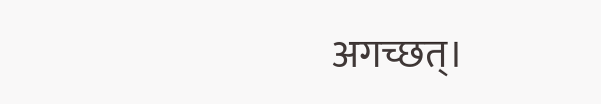अगच्छत्।